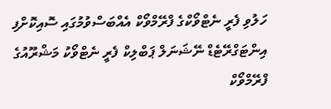ހަލުވި ފެރީ ނެޓްވޯކްގެ ފްރޭމްވޯކް އެއްބަސްވުމުގައި ސޮއިކޮށްފި
އިންޓަގްރޭޓެޑް ނޭޝަނަލް ޕަބްލިކް ފެރީ ނެޓްވޯކު މަޝްރޫއުގެ ފްރޭމްވޯކް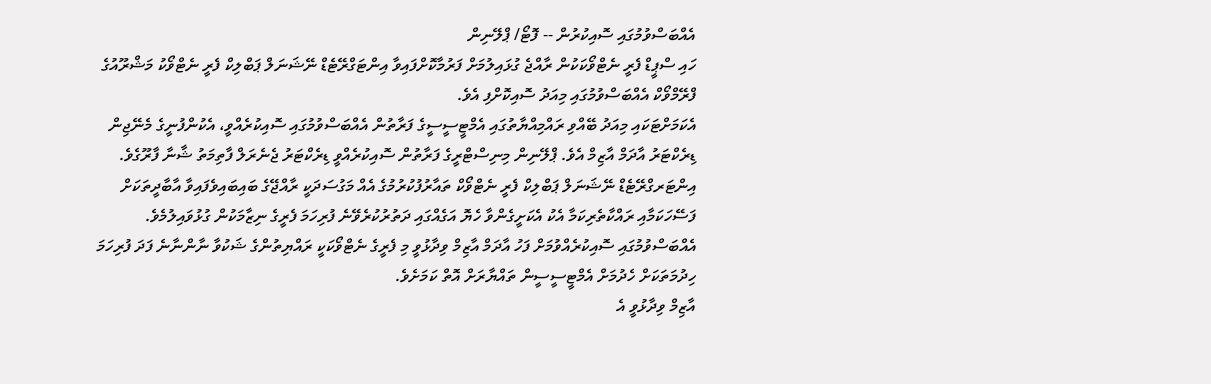އެއްބަސްވުމުގައި ސޮއިކުރުން -- ފޮޓޯ/ ޕްލޭނިން
ހައި ސްޕީޑް ފެރީ ނެޓްވޯކަކުން ރާއްޖެ ގުޅައިލުމަށް ފަރުމާކޮށްފައިވާ އިންޓަގްރޭޓެޑް ނޭޝަނަލް ޕަބްލިކް ފެރީ ނެޓްވޯކު މަޝްރޫއުގެ ފްރޭމްވޯކް އެއްބަސްވުމުގައި މިއަދު ސޮއިކޮށްފި އެވެ.
އެކަމަށްޓަކައި މިއަދު ބޭއްވި ރައްމިއްޔާތުގައި އެމްޓީސީސީގެ ފަރާތުން އެއްބަސްވުމުގައި ސޮއިކުރެއްވީ، އެކުންފުނީގެ މެނޭޖިން ޑިރެކްޓަރު އާދަމް އާޒިމް އެވެ. ޕްލޭނިން މިނިސްޓްރީގެ ފަރާތުން ސޮއިކުރެއްވީ ޑިރެކްޓަރު ޖެނެރަލް ފާތިމަތު ޝާނާ ފާރޫގެވެ.
އިންޓަރގްރޭޓެޑް ނޭޝަނަލް ޕަބްލިކް ފެރީ ނެޓްވޯކް ތައާރުފުކުރުމުގެ އެއް މަގުސަދަކީ ރާއްޖޭގެ ބައިބައިވެފައިވާ އާބާދީތަކަށް ފަސޭހަކަމާއި ރައްކާތެރިކަމާ އެކު އެކަށީގެންވާ ހެޔޮ އަގެއްގައި ދަތުރުކުރެވޭނެ ފުރިހަމަ ފެރީގެ ނިޒާމަކުން ގުޅުވައިލުމެވެ.
އެއްބަސްވުމުގައި ސޮއިކުރެއްވުމަށް ފަހު އާދަމް އާޒިމް ވިދާޅުވީ މި ފެރީގެ ނެޓްވޯކަކީ ރައްޔިތުންގެ ޝަކުވާ ނާންނާނެ ފަދަ ފުރިހަމަ ހިދުމަތަކަށް ހެދުމަށް އެމްޓީސީސީން ތައްޔާރަށް އޮތް ކަމަށެވެ.
އާޒިމް ވިދާޅުވީ އެ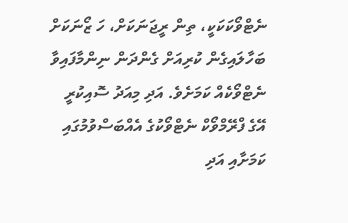ނެޓްވޯކަކަކީ، ތިން ރީޖަނަކަށް، ހަ ޒޯނަކަށް ބަހާލައިގެން ކުރިއަށް ގެންދަން ނިންމާފައިވާ ނެޓްވޯކެއް ކަމަށެވެ. އަދި މިއަދު ސޮއިކުރީ އޭގެ ފްރޭމްވޯކް ނެޓްވޯކުގެ އެއްބަސްވުމުގައި ކަމަށާއި އަދި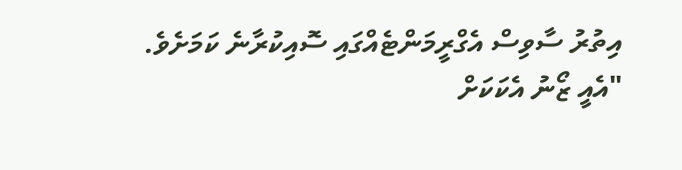އިތުރު ސާވިސް އެގްރީމަންޓެއްގައި ސޮއިކުރާނެ ކަމަށެވެ.
"އެއީ ޒޯނު އެކަކަށް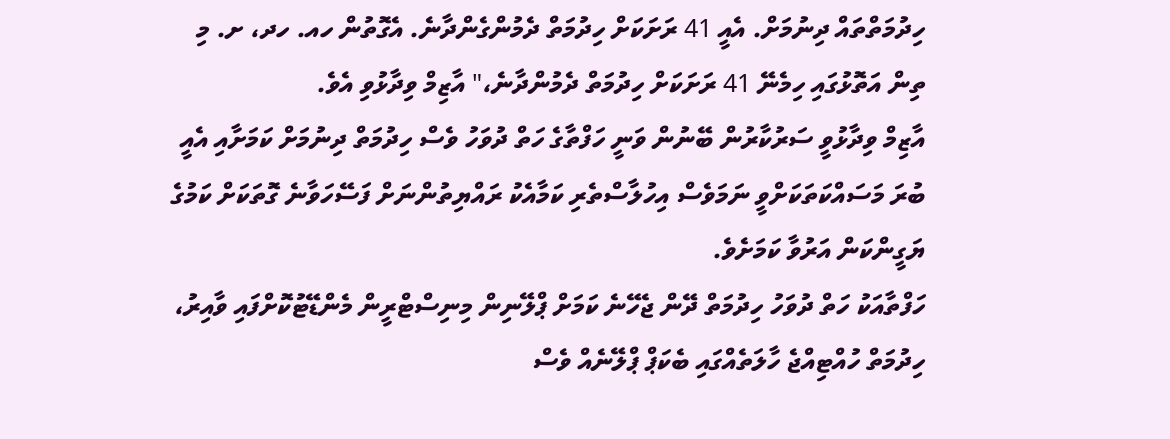ހިދުމަތްތައް ދިނުމަށް. އެއީ 41 ރަށަކަށް ހިދުމަތް ދެމުންގެންދާނެ. އެގޮތުން ހއ. ހދ، ށ. މި ތިން އަތޮޅުގައި ހިމެނޭ 41 ރަށަކަށް ހިދުމަތް ދެމުންދާނެ،" އާޒިމް ވިދާޅުވި އެވެ.
އާޒިމް ވިދާޅުވީ ސަރުކާރުން ބޭނުން ވަނީ ހަފްތާގެ ހަތް ދުވަހު ވެސް ހިދުމަތް ދިނުމަށް ކަމަށާއި އެއީ ބުރަ މަސައްކަތަކަށްވީ ނަމަވެސް އިހުލާސްތެރި ކަމާއެކު ރައްޔިތުންނަށް ފަސޭހަވާނެ ގޮތަކަށް ކަމުގެ ޔަގީންކަން އަރުވާ ކަމަށެވެ.
ހަފްތާއަކު ހަތް ދުވަހު ހިދުމަތް ދޭން ޖެހޭނެ ކަމަށް ޕްލޭނިން މިނިސްޓްރީން މެންޑޭޓުކޮށްފައި ވާއިރު، ހިދުމަތް ހުއްޓިއްޖެ ހާލަތެއްގައި ބެކަޕް ޕްލޭނެއް ވެސް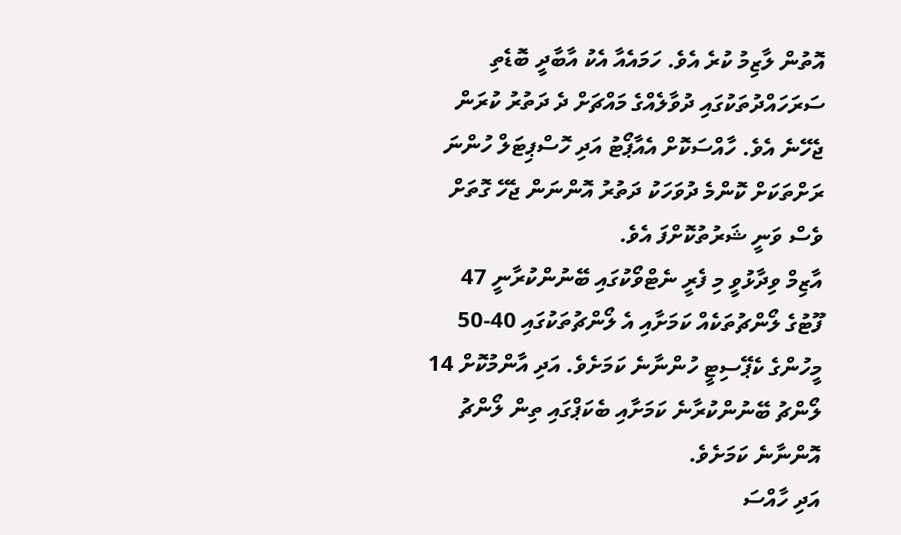އޮތުން ލާޒިމު ކުރެ އެވެ. ހަމައެއާ އެކު އާބާދީ ބޮޑެތި ސަރަހައްދުތަކުގައި ދުވާލެއްގެ މައްޗަށް ދެ ދަތުރު ކުރަން ޖެހޭނެ އެވެ. ހާއްސަކޮށް އެއާޕޯޓު އަދި ހޮސްޕިޓަލް ހުންނަ ރަށްތަކަށް ކޮންމެ ދުވަހަކު ދަތުރު އޮންނަން ޖެހޭ ގޮތަށް ވެސް ވަނީ ޝަރުތުކޮށްފަ އެވެ.
އާޒިމް ވިދާޅުވީ މި ފެރީ ނެޓްވޯކުގައި ބޭނުންކުރާނީ 47 ފޫޓުގެ ލޯންޗުތަކެއް ކަމަށާއި އެ ލޯންޗުތަކުގައި 40-50 މީހުންގެ ކެޕޭސިޓީ ހުންނާނެ ކަމަށެވެ. އަދި އާންމުކޮށް 14 ލޯންޗު ބޭނުންކުރާނެ ކަމަށާއި ބެކަޕްގައި ތިން ލޯންޗު އޮންނާނެ ކަމަށެވެ.
އަދި ހާއްސަ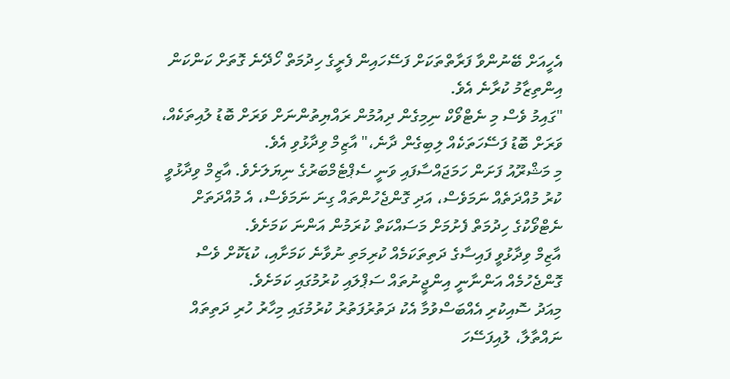އެހީއަށް ބޭނުންވާ ފަރާތްތަކަށް ފަސޭހައިން ފެރީގެ ހިދުމަތް ހޯދޭނެ ގޮތަށް ކަންކަން އިންތިޒާމު ކުރާނެ އެވެ.
"ގައިމު ވެސް މި ނެޓްވޯކް ނިމިގެން ދިއުމުން ރައްޔިތުންނަށް ވަރަށް ބޮޑު ލުއިތަކެއް، ވަރަށް ބޮޑު ފަސޭހަތަކެއް ލިބިގެން ދާނެ،" އާޒިމް ވިދާޅުވި އެވެ.
މި މަޝްރޫއު ފަށަން ހަމަޖައްސާފައި ވަނީ ސެޕްޓެމްބަރުގެ ނިޔަލަށެވެ. އާޒިމް ވިދާޅުވީ ކުރު މުއްދަތެއް ނަމަވެސް، އަދި ގޮންޖެހުންތައް ގިނަ ނަމަވެސް، އެ މުއްދަތަށް ނެޓްވޯކުގެ ހިދުމަތް ފެށުމަށް މަސައްކަތް ކުރަމުން އަންނަ ކަމަށެވެ.
އާޒިމް ވިދާޅުވީ ފައިސާގެ ދަތިތަކަމެއް ކުރިމަތި ނުވާނެ ކަމަށާއި، ކުޑަކޮށް ވެސް ގޮންޖެހުމެއް އަންނާނީ އިންޖީނުތައް ސަޕްލައި ކުރުމުގައި ކަމަށެވެ.
މިއަދު ސޮއިކުރި އެއްބަސްވުމާ އެކު ދަތުރުފަތުރު ކުރުމުގައި މިހާރު ހުރި ދަތިތައް ނައްތާލާ، ލުއިފަސޭހަ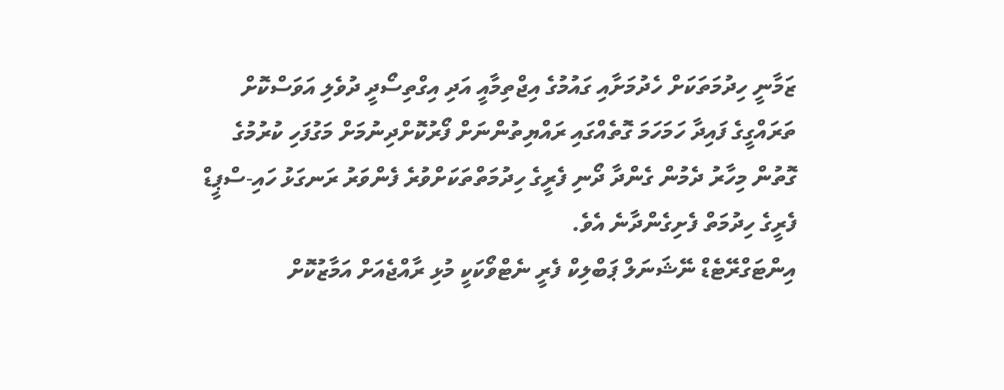ޒަމާނީ ހިދުމަތަކަށް ހެދުމަށާއި ގައުމުގެ އިޖްތިމާއީ އަދި އިގްތިސޯދީ ދުވެލި އަވަސްކޮށް ތަރައްގީގެ ފައިދާ ހަމަހަމަ ގޮތެއްގައި ރައްޔިތުންނަށް ފޯރުކޮށްދިނުމަށް މަގުފަހި ކުރުމުގެ ގޮތުން މިހާރު ދެމުން ގެންދާ ދޯނި ފެރީގެ ހިދުމަތްތަކަށްވުރެ ފެންވަރު ރަނގަޅު ހައި-ސްޕީޑް ފެރީގެ ހިދުމަތް ފެށިގެންދާނެ އެވެ.
އިންޓަގްރޭޓެޑް ނޭޝަނަލް ޕަބްލިކް ފެރީ ނެޓްވޯކަކީ މުޅި ރާއްޖެއަށް އަމާޒުކޮށް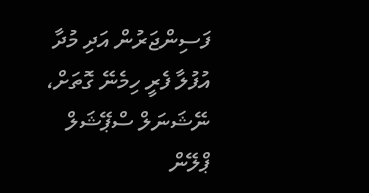ފަސިންޖަރުން އަދި މުދާ އުފުލާ ފެރީ ހިމެނޭ ގޮތަށް، ނޭޝަނަލް ސްޕޭޝަލް ޕްލޭން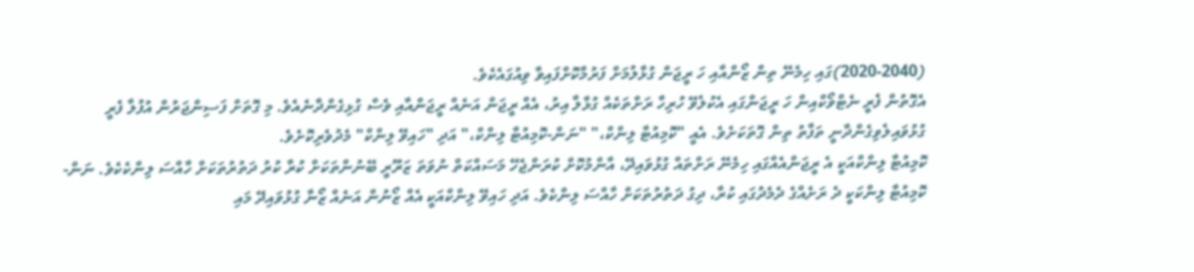(2020-2040)ގައި ހިމެނޭ ތިން ޒޯންއާއި ހަ ރީޖަން ގުޅާލުމަށް ފަރުމާކޮށްފައިވާ ވިއުގައެކެވެ.
އެގޮތުން ފެރީ ނެޓްވޯކްއިން ހަ ރީޖަންގައި އެކުލެވޭ ހުރިހާ ރަށްތަކެއް ގުޅާލާ އިރު، އެއް ރީޖަން އަނެއް ރީޖަންއާއި ވެސް ގުޅިގެންދާނެއެވެ. މި ގޮތަށް ފަސިންޖަރުން އުފުލާ ފެރީ ގުޅުވައިލެވިގެންދާނީ ތަފާތު ތިން ގޮތަކަށެވެ. އެއީ "ކޮމިއުޓާ ލިންކް،" "ނަން-ކޮމިއުޓާ ލިންކް،" އަދި "ހައިވޭ ލިންކް" މެދުވެރިކޮށެވެ.
ކޮމިއުޓާ ލިންކްއަކީ އެ ރީޖަންއެއްގައި ހިމެނޭ ރަށްތައް ގުޅުވައިދޭ، އާންމުކޮށް ކުރަންޖެހޭ މަސައްކަތް ނުވަތަ ޒަރޫރީ ބޭނުންތަކަށް ކުރާ ކުރު ދަތުރުތަކަށް ހާއްސަ ލިންކެކެވެ. ނަން-ކޮމިއުޓާ ލިންކަކީ ދެ ރަށެއްގެ ދެމެދުގައި ކުރާ، ދިގު ދަތުރުތަކަށް ހާއްސަ ލިންކެވެ. އަދި ހައިވޭ ލިންކްއަކީ އެއް ޒޯނުން އަނެއް ޒޯނާ ގުޅުވައިދޭ މައި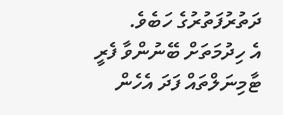ދަތުރުފަތުރުގެ ހަބެވެ.
އެ ހިދުމަތަށް ބޭނުންވާ ފެރީ ޓާމިނަލްތައް ފަދަ އެހެން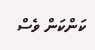ކަންކަން ވެސް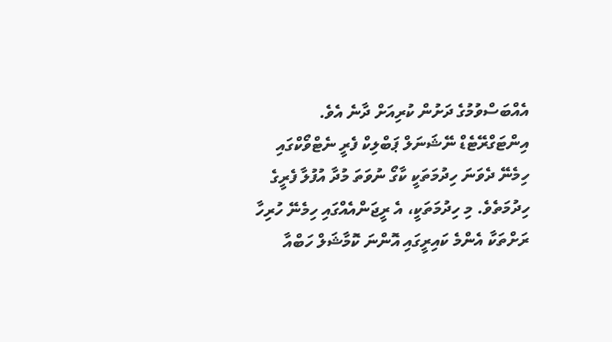އެއްބަސްވުމުގެ ދަށުން ކުރިއަށް ދާނެ އެވެ.
އިންޓަގްރޭޓެޑް ނޭޝަނަލް ޕަބްލިކް ފެރީ ނެޓްވޯކްގައި ހިމެނޭ ދެވަނަ ހިދުމަތަކީ ކާގޯ ނުވަތަ މުދާ އުފުލާ ފެރީގެ ހިދުމަތެވެ. މި ހިދުމަތަކީ، އެ ރީޖަންއެއްގައި ހިމެނޭ ހުރިހާ ރަށްތަކާ އެންމެ ކައިރީގައި އޮންނަ ކޮމާޝަލް ހަބްއާ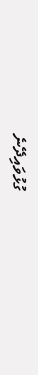ގުޅުވައިދޭނެ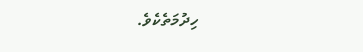ހިދުމަތެކެވެ.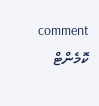comment ކޮމެންޓް